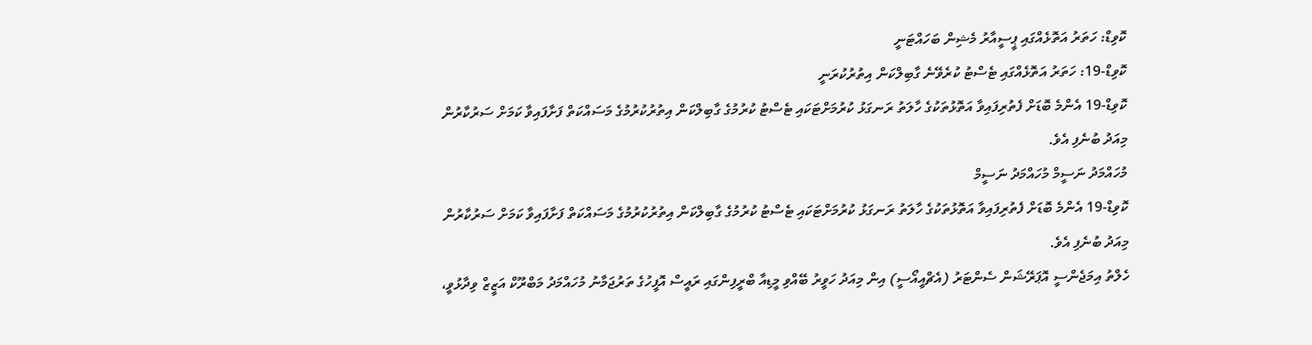ކޮވިޑް: ހަތަރު އަތޮޅެއްގައި ޕީސީއާރު މެޝިން ބަހައްޓަނީ
ކޮވިޑް-19: ހަތަރު އަތޮޅެއްގައި ޓެސްޓު ކުރެވޭނެ ގާބިލްކަން އިތުރުކުރަނީ
ކޮވިޑް-19 އެންމެ ބޮޑަށް ފެތުރިފައިވާ އަތޮޅުތަކުގެ ހާލަތު ރަނގަޅު ކުރުމަށްޓަކައި ޓެސްޓު ކުރުމުގެ ގާބިލްކަން އިތުރުކުރުމުގެ މަސައްކަތް ފަށާފައިވާ ކަމަށް ސަރުކާރުން މިއަދު ބުނެފި އެވެ.
މުހައްމަދު ނަސީމް މުހައްމަދު ނަސީމް
ކޮވިޑް-19 އެންމެ ބޮޑަށް ފެތުރިފައިވާ އަތޮޅުތަކުގެ ހާލަތު ރަނގަޅު ކުރުމަށްޓަކައި ޓެސްޓު ކުރުމުގެ ގާބިލްކަން އިތުރުކުރުމުގެ މަސައްކަތް ފަށާފައިވާ ކަމަށް ސަރުކާރުން މިއަދު ބުނެފި އެވެ.
ހެލްތު އިމަޖެންސީ އޮޕަރޭޝަން ސެންޓަރު (އެޗްއީއޯސީ) އިން މިއަދު ހަވީރު ބޭއްވި މީޑިއާ ބްރީފިންގައި ރައީސް އޮފީހުގެ ތަރުޖަމާނު މުހައްމަދު މަބްރޫކް އަޒީޒް ވިދާޅުވީ،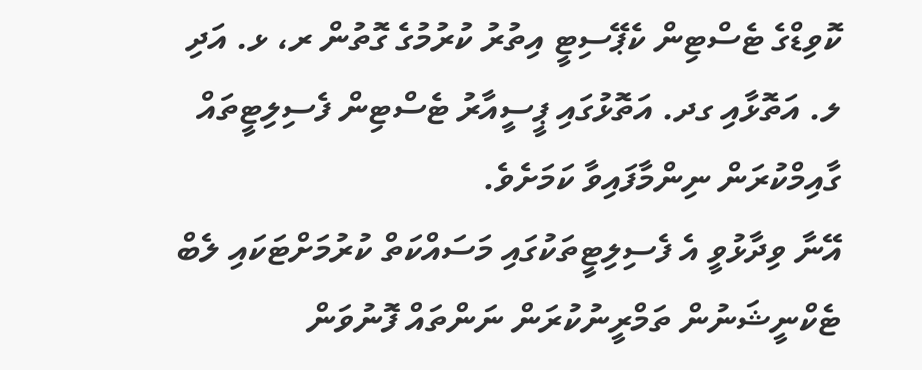ކޮވިޑްގެ ޓެސްޓިން ކެޕޭސިޓީ އިތުރު ކުރުމުގެ ގޮތުން ރ، ޅ. އަދި ލ. އަތޮޅާއި ގދ. އަތޮޅުގައި ޕީސީއާރު ޓެސްޓިން ފެސިލިޓީތައް ގާއިމްކުރަން ނިންމާފައިވާ ކަމަށެވެ.
އޭނާ ވިދާޅުވީ އެ ފެސިލިޓީތަކުގައި މަސައްކަތް ކުރުމަށްޓަކައި ލެބް ޓެކްނީޝަނުން ތަމްރީނުކުރަން ނަންތައް ފޮނުވަން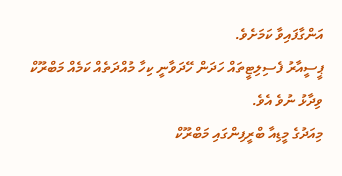އަންގާފައިވާ ކަމަށެވެ.
ޕީސީއާރު ފެސިލިޓީތައް ހަދަން ހޭދަވާނީ ކިހާ މުއްދަތެއް ކަމެއް މަބްރޫކް ވިދާޅު ނުވެ އެވެ.
މިއަދުގެ މީޑިއާ ބްރީފިންގައި މަބްރޫކް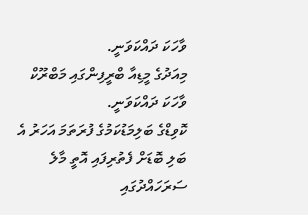ވާހަކަ ދައްކަވަނީ.
މިއަދުގެ މީޑިއާ ބްރީފިންގައި މަބްރޫކް ވާހަކަ ދައްކަވަނީ.
ކޮވިޑްގެ ބަލިމަޑުކަމުގެ ފުރަތަމަ އަހަރު އެ ބަލި ބޮޑަށް ފެތުރިފައި އޮތީ މާލެ ސަރަހައްދުގައި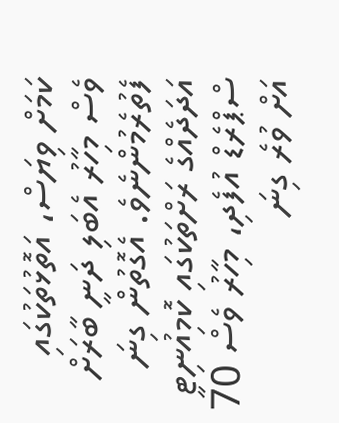ކަމަށް ވިޔަސް، އަތޮޅުތަކުގައި ވެސް މިހާރު އެބަލި ދަނީ ބާރަށް ފެތުރެމުންނެވެ. އެގޮތުން ގިނަ އަދަދެއްގެ ރަށްތަކުގައި ކޮމިއުނިޓީ ސްޕްރެޑް އުފެދި، މިހާރު ވެސް 70 އަށް ވުރެ ގިނަ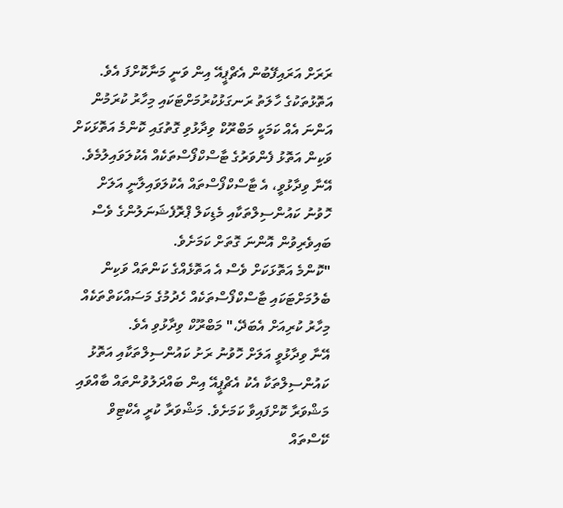ރަރަށް އަރައިފޭބުން އެޗްޕީއޭ އިން ވަނީ މަނާކޮށްފަ އެވެ.
އަތޮޅުތަކުގެ ހާލަތު ރަނގަޅުކުރުމަށްޓަކައި މިހާރު ކުރަމުން އަންނަ އެއް ކަމަކީ މަބްރޫކް ވިދާޅުވި ގޮތުގައި ކޮންމެ އަތޮޅަކަށް ވަކިން އަތޮޅު ފެންވަރުގެ ޓާސްކްފޯސްތަކެއް އެކުލަވައިލުމެވެ.
އޭނާ ވިދާޅުވީ، އެ ޓާސްކްފޯސްތައް އެކުލަވައިލާނީ އަލަށް ހޮވުނު ކައުންސިލްތަކާއި މެޑިކަލް ޕްރޮފެޝަނަލުންގެ ވެސް ބައިވެރިވުން އޮންނަ ގޮތަށް ކަމަށެވެ.
"ކޮންމެ އަތޮޅަކަށް ވެސް އެ އަތޮޅެއްގެ ކަންތައް ވަކިން ބެލުމަށްޓަކައި ޓާސްކްފޯސްތަކެއް ހެދުމުގެ މަސައްކަތްތަކެއް މިހާރު ކުރިއަށް އެބަދޭ،" މަބްރޫކް ވިދާޅުވި އެވެ.
އޭނާ ވިދާޅުވީ އަލަށް ހޮވުނު ރަށު ކައުންސިލްތަކާއި އަތޮޅު ކައުންސިލްތަކާ އެކު އެޗްޕީއޭ އިން ބައްދަލުވުންތައް ބާއްވައި މަޝްވަރާ ކޮށްފައިވާ ކަމަށެވެ. މަޝްވަރާ ކުރީ އެކްޓިވް ކޭސްތައް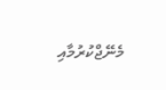މެނޭޖްކުރުމާއި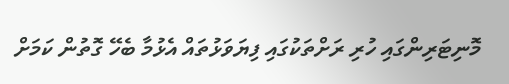މޮނިޓަރިންގައި ހުރި ރަށްތަކުގައި ފިޔަވަޅުތައް އެޅުމާ ބެހޭ ގޮތުން ކަމަށް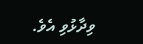ވިދާޅުވި އެވެ.